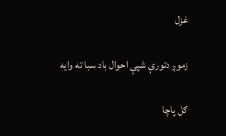غزل

زموږ دتورې شپې احوال باد سبا ته وایه

ګل پاچا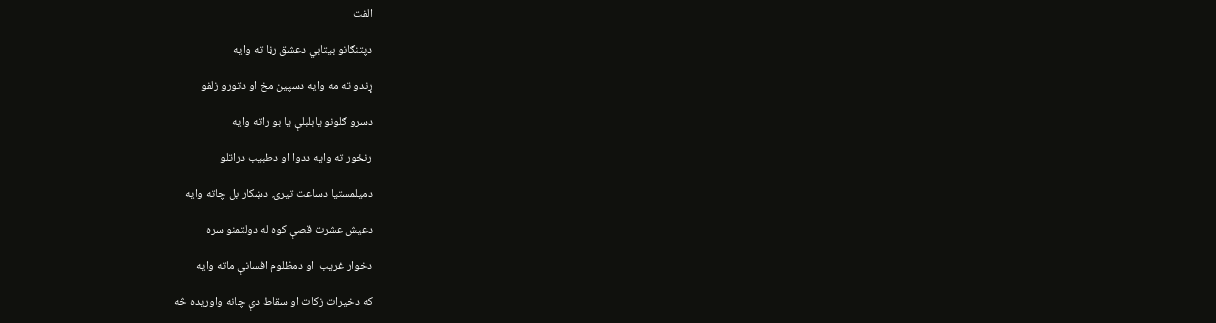الفت

دپتنګانو بیتابي دعشق رڼا ته وایه

ړندو ته مه وایه دسپین مخ او دتورو زلفو

دسرو ګلونو یابلبلې یا بو راته وایه

رنځور ته وایه ددوا او دطبیب دراتلو

دمیلمستیا دساعت تیرۍ  دښکار بل چاته وایه

دعیش عشرت قصې کوه له دولتمنو سره

دخوار غریب  او دمظلوم افسانې ماته وایه

که دخیرات زکات او سقاط دې چانه واوریده څه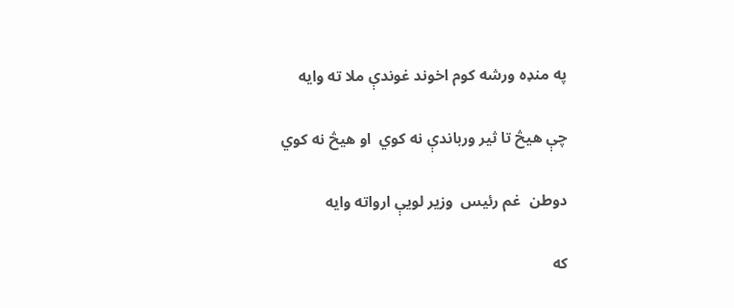په منډه ورشه کوم اخوند غوندې ملا ته وایه

چې هیڅ تا ثیر ورباندې نه کوي  او هیڅ نه کوي

دوطن  غم رئيس  وزیر لویې ارواته وایه

که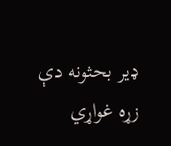ډیر بحثونه دې  زړه غواړي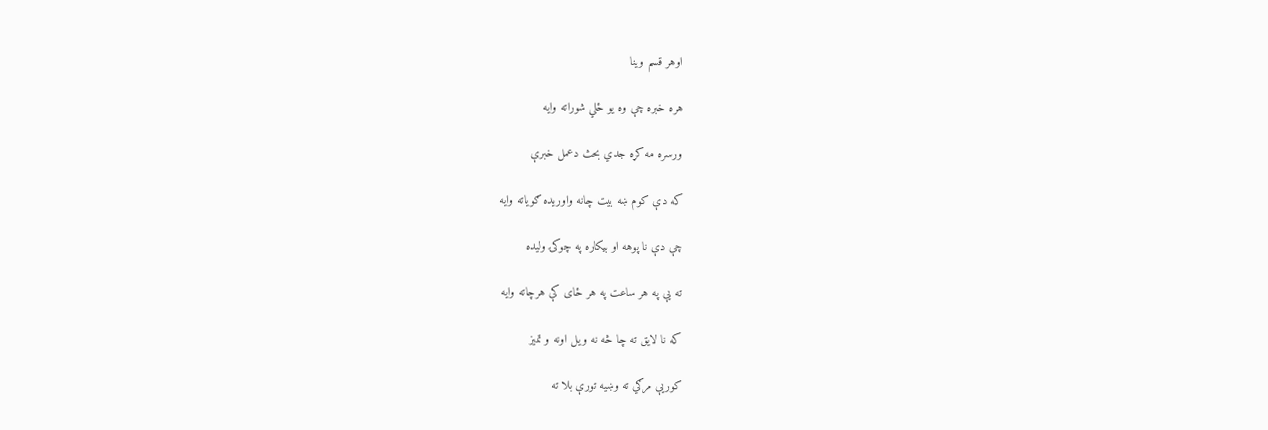اوهر قسم وینا

هره خبره چې وه یو ځلي شوراته وایه

ورسره مه کړه جدي بحث دعمل خبرې

که دې کوم ښه بیت چانه واوریده ګویاته وایه

چې دې نا پوهه او بیکاره په چوکۍ ولیده

ته یې په هر ساعت په هر ځای کې هرچاته وایه

که نا لایق ته چا څه نه ویل اونه و تمیز

کوریې مرګي ته وښیه تورې بلا ته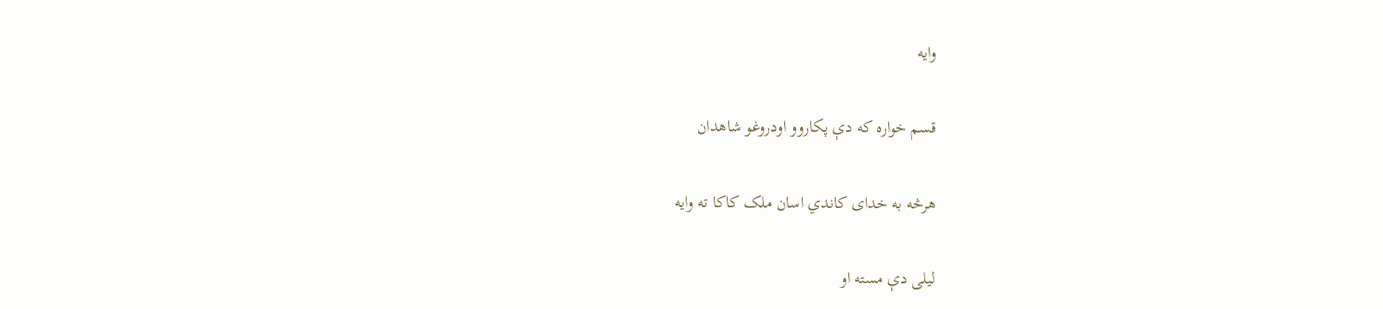وایه

قسم خواره که دې پکاروو اودروغو شاهدان

هرڅه به خدای کاندي اسان ملک کاکا ته وایه

لیلی دې مسته او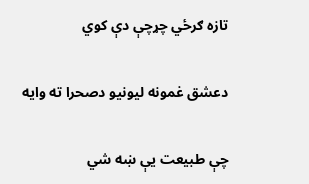تازه ګرځي چړچې دې کوي

دعشق غمونه لیونیو دصحرا ته وایه

چې طبیعت یې ښه شي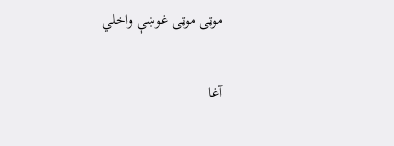موټی موټی غوښې واخلي

آغا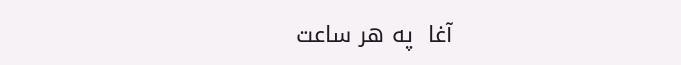آغا  په هر ساعت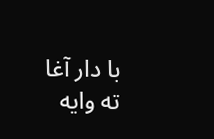با دار آغا ته وایه